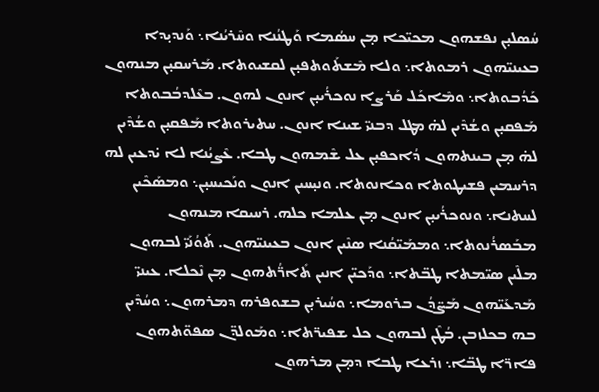ܚܳܣܠܝ̣ܢ ܢܦܫܗܘܢ ܡܟܝ̈ܟܐ ܡ̣ܢ ܚܣܳܡܐ ܘܰܛܢܳܢܐ ܘܚܶܪܝܳܢܐ܆ ܘܰܢܕܝ̣ܕܐ ܒܥܝܢܝ̈ܗܘܢ ܪܡܘܬܐ܆ ܘܠܐ ܡܶܫܬܰܘܬܦܝ̣ܢ ܠܩܫܝܘܬܐ. ܡܰܪܚܩܝ̣ܢ ܡܢܗܘܢ ܟܰܕܳܒܘܬܐ܆ ܘܡܶܐܟܰܠ ܩܰܪܨܐ ܢܘܟܪܳܝܝ̣ܢ ܐܢܘܢ ܠܗܘܢ. ܒܥܶܠܕܒܳܒܘܬܐ ܡܰܦܩܝ̣ܢ ܘܫܳܕܶܝܢ ܠܗ̇ ܡܛܠ ܕܒܢܝ̈ ܫܝܢܐ ܐܢܘܢ. ܚܬܝܪܘܬܐ ܡܰܦܩܝ̣ܢ ܘܫܳܕܶܝܢ ܠܗ̇ ܡ̣ܢ ܒܝܢܬܗܘܢ ܕܳܐܟܦܝ̣ܢ ܥܠ ܫܶܡܗܘܢ ܛܒܐ. ܥܶܨܝܳܢܐ ܠܐ ܝ̇ܕܥܝܢ ܠܗ ܕܪܚܡܝܢ ܦܫܝܛܘܬܐ ܘܟܐܢܘܬܐ. ܘܢܝ̣ܚܝܢ ܐܢܘܢ ܘܢܰܟܝܚܝ̣ܢ܆ ܘܡܣܰܟܶܝܢ ܠܚܬܢܐ܆ ܘܢܘܟܪܳܝܝ̣ܢ ܐܢܘܢ ܡ̣ܢ ܥܠܡܐ ܟܠܗ. ܪܚܝܩܐ ܡܢܗܘܢ ܡܒܰܣܪܳܢܘܬܐ܆ ܘܡܡܰܝ̈ܩܳܢܐ ܣܢܶܝܢ ܐܢܘܢ ܒܥܝܢܝ̈ܗܘܢ. ܬܰܘܳܢܰܝ̈ ܠܒܗܘܢ ܡܠܶܝܢ ܣܝ̈ܡܬܐ ܛܒ̈ܬܐ܆ ܘܕܰܟܝ̈ܢ ܐܢܝܢ ܬܺܐܪ̈ܳܬܗܘܢ ܡ̣ܢ ܢܶܟܠܐ. ܥܝܢܝ̈ ܡܰܕܥܰܝ̈ܗܘܢ ܡܰܨ̈ܕܳܢ ܒܪܘܡܐ܆ ܘܚܳܝܪܝ̣ܢ ܒܫܘܦܪܗ ܕܡܪܗܘܢ܆ ܘܚܳܕܶܝܢ ܒܗ ܒܟܠܙܒܢ. ܒܳܛܶܢ ܠܒܗܘܢ ܟܠ ܫܦܝܪ̈ܬܐ܆ ܘܡܰܘܠܕ̈ܢ ܣܦܘ̈ܬܗܘܢ ܦܐܪ̈ܐ ܛܒ̈ܐ܆ ܙܪܥܐ ܛܒܐ ܕܡ̣ܢ ܡܪܗܘܢ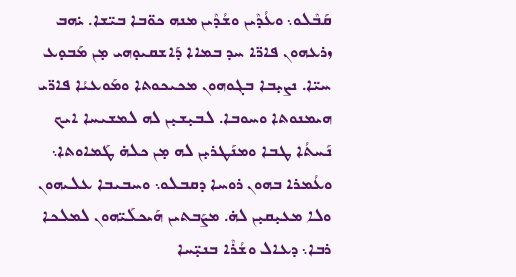ܩܰܒܶܠܘ܆ ܘܥܳܕܶܝܢ ܘܫܳܕܶܝܢ ܡܢܗ ܟܘ̈ܒܐ ܒܝ̈ܫܐ. ܝ̇ܗܒ ܙܪܥܗܘܢ ܦܐܪ̈ܐ ܚܕ ܒܡܐܐ ܕܰܐܫܩܝܘ̣ܗܝ ܡ̣ܢ ܡܰܒܘ̣ܥ ܚܝ̈ܐ. ܢܨܝ̣ܒܐ ܒܓܘܗܘܢ ܡܟܝܟܘܬܐ ܘܡܰܘܥܝܳܐ ܦܐܪ̈ܝ ܗܝܡܢܘܬܐ ܘܚܘܒܐ. ܠܒܝ̣ܫܝ̣ܢ ܠܗ ܠܡܫܝܚܐ ܐܝܟ ܢܰܚܬܳܐ ܛܒܐ ܘܡܢܰܛܪܝ̣ܢ ܠܗ ܡ̣ܢ ܟܠܗ̇ ܛܰܡܐܘܬܐ܆ ܘܥܳܡܪܐ ܒܗܘܢ ܪܘܚܐ ܕܩܒܠܘ܆ ܘܚܒܝܒܐ ܥܠܝܗܘܢ ܘܠܐ ܡܥܝ̣ܩܝ̣ܢ ܠܗ̇. ܡܨܰܒܬܝܢ ܗܰܝܟܠܰܝ̈ܗܘܢ ܠܡܠܟܐ ܪܒܐ܆ ܕܥܐܠ ܘܫܳܪܶܐ ܒܢܝ̣̈ܚܐ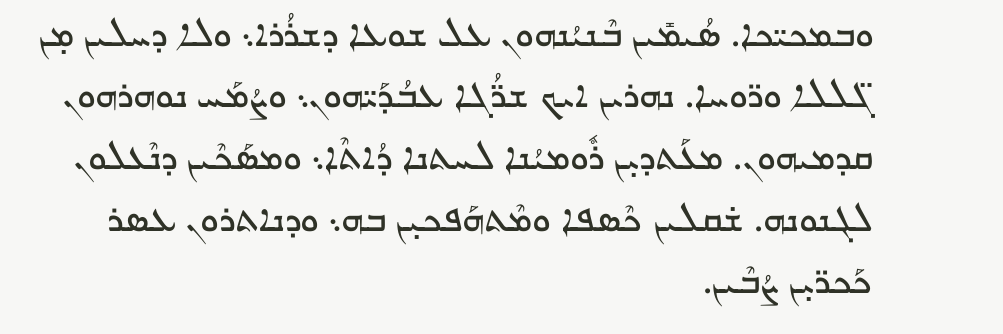ܘܒܡܟܝ̈ܟܐ. ܣܳܝܡܺܝܢ ܒܶܢܝܳܢܗܘܢ ܥܠ ܫܘܥܐ ܕܫܪܳܪܐ܆ ܘܠܐ ܕܚܠܝܢ ܡ̣ܢ ܓ̈ܠܠܐ ܘܪ̈ܘܚܐ. ܢܗܪܝܢ ܐܝܟ ܫܪ̈ܳܓܐ ܥܒܳܕܰܝ̈ܗܘܢ܆ ܘܨܳܡܰܚ ܢܘܗܪܗܘܢ ܩܕܡܝܗܘܢ. ܡܥܰܬܕܝ̣ܢ ܪܽܘܡܝܳܢܐ ܠܚܬܢܐ ܕܳܐܬܶܐ܆ ܘܡܣܰܟܶܝܢ ܕܢܶܥܠܘܢ ܠܓܢܘܢܗ. ܫ̇ܩܠܝܢ ܟܶܣܦܐ ܘܡܶܬܗܰܦܟܝ̣ܢ ܒܗ܆ ܘܕܢܐܬܪܘܢ ܥܣܪ ܟܰܟܪ̈ܝ̣ܢ ܨܳܒܶܝܢ.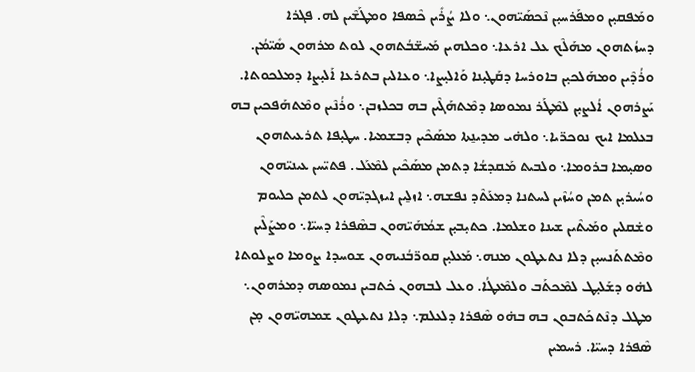ܘܡܰܦܩܝ̣ܢ ܘܡܦܰܪܚܝ̣ܢ ܢܶܟܣܰܝ̈ܗܘܢ܆ ܘܠܐ ܨܳܪܺܝܢ ܟܶܣܦܐ ܘܡܛܰܫܶܝܢ ܠܗ. ܦܓܪܐ ܕܚܙܳܬܗܘܢ ܡܗܰܠܶܟ ܥܠ ܐܪܥܐ܆ ܘܟܠܗܝܢ ܡܰܚܫ̈ܒܳܬܗܘܢ ܠܘܬ ܡܪܗܘܢ ܣܺܝ̈ܡܳܢ. ܘܪܳܕܶܝܢ ܘܡܗܰܠܟܝ̣ܢ ܒܐܘܪܚܐ ܕܩܰܛܝ̣ܢܐ ܘܰܐܠܝ̣ܨܐ܆ ܘܥܐܠܝܢ ܒܬܪܥܐ ܐܰܠܝ̣ܨܐ ܕܡܠܟܘܬܐ. ܝܰܨܪܗܘܢ ܐܳܠܨܝ̣ܢ ܠܡܶܛܰܪ ܢܡܘܣܐ ܕܡܶܬܗܰܓܶܝܢ ܒܗ ܒܟܠܙܒܢ܆ ܘܪܳܢܶܝܢ ܘܡܶܬܗܰܦܟܝܢ ܒܗ ܒܥܠܡܐ ܐܝܟ ܢܘܟܪ̈ܝܐ܆ ܘܠܗ̇ܝ ܡܕܝܢ̱ܬܐ ܡܣܰܟܶܝܢ ܕܒܫܡܝܐ. ܚܛܝ̣ܦܐ ܬܪܥܝܬܗܘܢ ܘܣܝ̣ܡܐ ܒܪܘܡܐ܆ ܘܠܒܝܬ ܡܰܩܕܫܳܐ ܕܬܡܢ ܡܣܰܟܶܝܢ ܠܡܶܥܰܠ. ܦܬܝ̈ܚܢ ܥܝܢܝ̈ܗܘܢ ܘܚܳܝܪܝ̣ܢ ܬܡܢ ܘܚܳܙܶܝܢ ܠܚܬܢܐ ܕܡܥܰܬܶܕ ܢܦܫܗ܆ ܐܙܠ̱ܝܢ ܐܝܙܓܕܝ̈ܗܘܢ ܠܬܡܢ ܟܠܝܘܡ ܘܫ̇ܩܠܝܢ ܘܡܰܝܬܶܝܢ ܫܝܢܐ ܘܫܠܡܐ. ܟܬܝ̣ܒܝ̣ܢ ܫܡܳܗܰܝ̈ܗܘܢ ܒܣܶܦܪܐ ܕܚܝ̈ܐ܆ ܘܡܨܰܠܶܝܢ ܘܡܶܬܬܰܢܚܝ̣ܢ ܕܠܐ ܢܬܥܛܘܢ ܡܢܗ܆ ܡܰܥܠܝ̣ܢ ܩܘܪ̈ܒܳܢܝܗܘܢ ܫܘܚܕܐ ܨܘܡܐ ܘܨܠܘܬܐ ܠܗ̇ܘ ܕܫܰܠܝ̣ܛ ܠܡܶܟܬܰܒ ܘܠܡܶܥܛܳܐ. ܘܥܠ ܠܒܗܘܢ ܟ̇ܬܒܝܢ ܢܡܘܣܗ ܕܡܪܗܘܢ܆ ܡܛܠ ܕܢܶܬܟܰܬܒܘܢ ܒܗ ܒܗ̇ܘ ܣܶܦܪܐ ܕܠܥܠܡ܆ ܕܠܐ ܢܬܥܛܘܢ ܫܡܗܝ̈ܗܘܢ ܡ̣ܢ ܣܶܦܪܐ ܕܚܝ̈ܐ. ܪܚܡܝܢ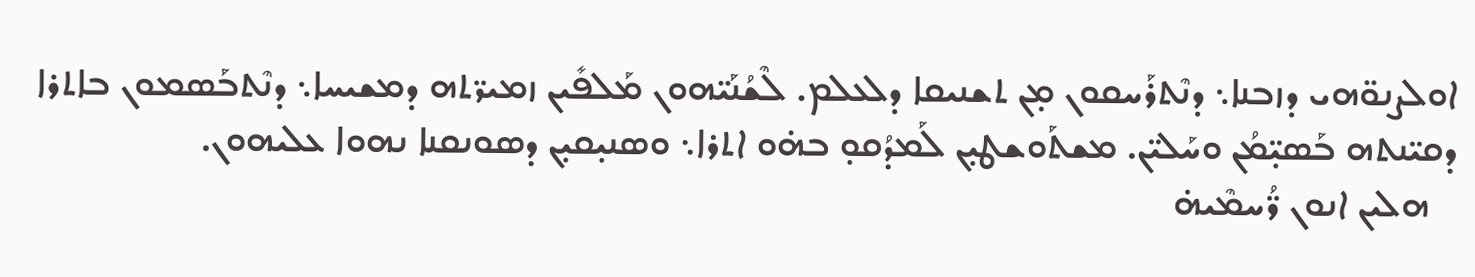ܐܘܠܨܢܘ̈ܗܝ ܕܙܒܢܐ܆ ܕܢܶܬܪܰܚܩܘܢ ܡ̣ܢ ܬܫܢܝܩܐ ܕܠܥܠܡ. ܠܶܫܳܢܰܝ̈ܗܘܢ ܡܰܠܦܺܝܢ ܙܡܝܪ̈ܬܗ ܕܡܫܝܚܐ܆ ܕܢܶܬܒܰܣܡܘܢ ܒܐܬܪܐ ܕܩܝ̈ܢܬܗ ܒܰܣܝ̣̈ܡܳܢ ܘܚܰܠܝ̈ܢ. ܡܫܬܰܘܫܛܝ̣ܢ ܠܰܡܕܳܩܘ̣ ܒܗ̇ܘ ܐܬܪܐ܆ ܘܣܢܝ̣ܩܝ̣ܢ ܕܣܘܢܩܢܐ ܢܗܘܐ ܥܠܝܗܘܢ.
   ܗܠܝܢ ܐܢܘܢ ܪ̈ܳܚܡܶܝܗ̇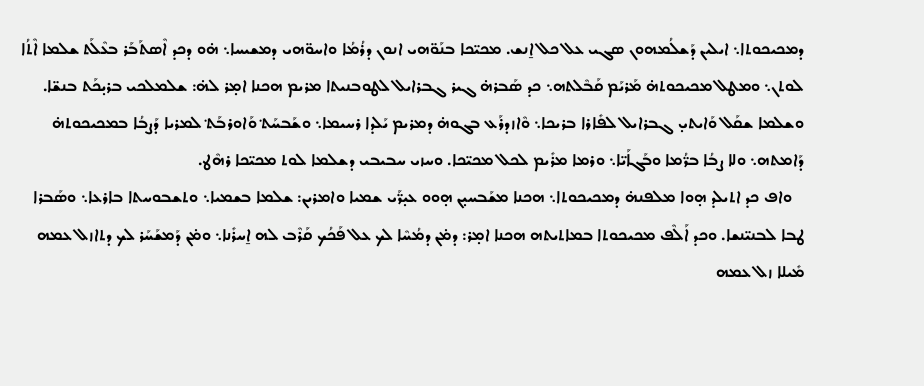ܕܡܟܝܟܘܬܐ܆ ܐܝܠܝܢ ܕܰܫܠܳܡܗܘܢ ܣܓܝ ܥܠ ܟܠ ܐ̱ܢܫ. ܡܟܝ̈ܟܐ ܒܢܰܘ̈ܗܝ ܐܢܘܢ ܕܪܳܡܳܐ ܘܐܚܘ̈ܗܝ ܕܡܫܝܚܐ܆ ܗ̇ܘ ܕܟܕ ܐܶܣܬܰܒܰܪ ܒܥܶܠܰܬ ܫܠܡܐ ܐܶܬܳܐ ܠܘܬܢ܆ ܘܡܛܠ ܡܟܝܟܘܬܗ̇ ܡܰܪܝܰܡ ܩܰܒܶܠܬܗ܆ ܟܕ ܣܰܒܪܗ̇ ܓܝܪ ܓܒܪܐܝܠ ܠܛܘܒܢܝܬܐ ܡܪܝܡ ܗܟܢܐ ܐܡ̣ܪ ܠܗ̇: ܫܠܡܠܟܝ ܒܪܝ̣ܟܰܬ ܒܢܫ̈ܐ. ܘܫܠܡܐ ܫܩܰܠ ܘܰܐܝܬܝ̣ ܓܒܪܐܝܠ ܠܦܺܐܪܐ ܒܪܝܟܐ܆ ܘܶܐܙܕܪܰܥ ܒܓܘܗ̇ ܕܡܪܝܡ ܝܰܠܕܐ ܪܚܝܡܐ܆ ܘܫܰܒܚܰܬ݀ ܘܰܐܘܪܒܰܬ݀ ܠܡܪܝܐ ܕܰܨܒܳܐ ܒܡܟܝܟܘܬܗ̇ ܕܰܐܡܬܗ܆ ܘܠܐ ܨܒܳܐ ܒܪ̈ܳܡܐ ܘܒܰܓܐܰܝ̈ܐ܆ ܘܪܡܐ ܡܪܺܝܡ ܠܟܠ ܡܟܝ̈ܟܐ. ܘܚܙܝ ܚܒܝܒܝ ܕܫܠܡܐ ܠܘܬ ܡܟܝ̈ܟܐ ܪܗܶܛ.
   ܘܐܦ ܟܕ ܐܬܝܠܕ ܗ̣ܘܐ ܡܠܦܢܗ̇ ܕܡܟܝܟܘܬܐ܆ ܗܟܢܐ ܡܫܰܒܚܝ̣ܢ ܗ̣ܘܘ ܥܝ̣ܪ̈ܰܝ ܫܡܝܐ ܘܐܡܪܝܢ: ܫܠܡܐ ܒܫܡܝܐ܆ ܘܬܫܒܘܚܬܐ ܒܐܪܥܐ܆ ܘܣܰܒܪܐ ܛܒܐ ܠܒܢܝ̈ܢܫܐ. ܘܟܕ ܐܰܠܶܦ ܡܟܝܟܘܬܐ ܒܡܐܬܝܬܗ ܗܟܢܐ ܐܡ̣ܪ: ܕܡ̇ܢ ܕܡܳܚܶܐ ܠܟ ܥܠ ܦܰܟܳܟ ܩܰܪܶܒ ܠܗ ܐ̱ܚܪܺܢܐ܆ ܘܡ̇ܢ ܕܰܡܫܰܚܰܪ ܠܟ ܕܬܐܙܠ ܥܡܗ ܡܺܝܠܐ ܙܠ ܥܡܗ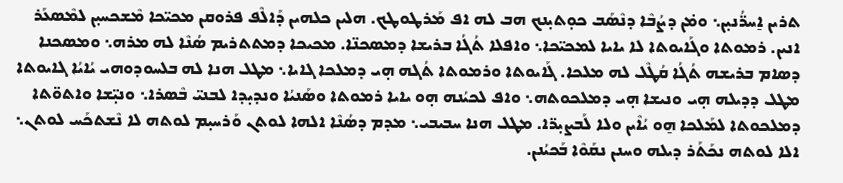ܬܪܝܢ ܐ̱ܚܪ̈ܳܢܝ̣ܢ܆ ܘܡ̇ܢ ܕܨܳܒܶܐ ܕܢܶܣܰܒ ܟܘ̣ܬܝ̣ܢܟ ܗܒ ܠܗ ܐܦ ܡܰܪܛܘܛܟ. ܗܠܝܢ ܟܠܗܝܢ ܕܰܐܠܶܦ ܦܪܘܩܢ ܡܟܝ̈ܟܐ ܡܶܫܟܚܝ̣ܢ ܠܡܶܣܥܰܪ ܐܢܝܢ. ܪܡܘܬܐ ܘܓܰܐܝܘܬܐ ܠܐ ܝܐܝܐ ܠܡܟܝ̈ܟܐ܆ ܘܐܦܠܐ ܬܳܓܳܐ ܒܪܝܫܐ ܕܡܣܟܢ̈ܐ. ܡܟܝܟܐ ܕܡܬܬܪܝܡ ܣܳܢܶܐ ܠܗ ܡܪܗ܆ ܘܡܣܟܢܐ ܕܣܐܡ ܒܪܝܫܗ ܬܳܓܳܐ ܩܳܛܶܠ ܠܗ ܡܠܟܐ. ܓܰܐܝܘܬܐ ܘܪܡܘܬܐ ܬܳܓܗ ܗ̣ܝ ܕܡܠܟܐ ܓܐܝܐ܆ ܡܛܠ ܗܢܐ ܠܗ ܒܠܚܘܕܘܗܝ ܝܳܐܝܳܐ ܓܐܝܘܬܐ ܡܛܠ ܕܕܝܠܗ ܗ̣ܝ ܘܢܝܫܐ ܗ̣ܝ ܕܡܠܟܘܬܗ܆ ܘܐܦ ܠܟܝܳܢܗ ܗ̣ܘ ܝܐܝܐ ܪܡܘܬܐ ܘܣܰܢܝܳܐ ܘܢܕܝ̣ܕܐ ܠܒܢܝ̈ ܒܶܣܪܐ܆ ܘܢܝ̣̈ܫܐ ܘܐܬܘ̈ܬܐ ܕܡܠܟܘܬܐ ܠܡܰܠܟܐ ܗ̱ܘ ܝܳܐܶܝܢ ܘܠܐ ܠܰܒܨܝ̣ܪ̈ܐ. ܡܛܠ ܗܢܐ ܚܒܝܒܝ܆ ܡܕܡ ܕܣܳܢܶܐ ܐܠܗܐ ܠܘܬܢ ܘܰܪܚܝ̣ܡ ܠܘܬܗ ܠܐ ܢܶܫܬܟܰܚ ܠܘܬܢ܆ ܐܠܐ ܠܘܬܗ ܢܟܰܬܰܪ ܕܝܠܗ ܘܚܢܢ ܢܩܰܘܶܐ ܒܰܟܝܳܢܢ.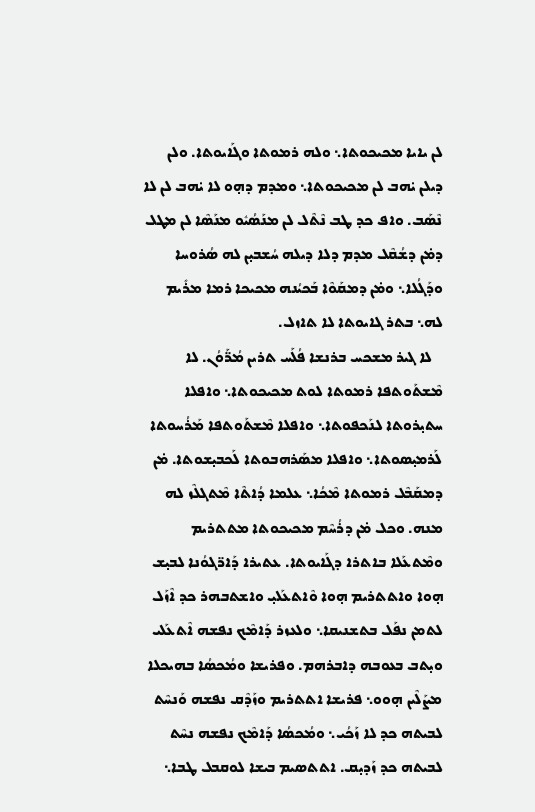ܠܢ ܝܐܝܐ ܡܟܝܟܘܬܐ܆ ܘܠܗ ܪܡܘܬܐ ܘܓܰܐܝܘܬܐ. ܘܠܢ ܕܝܠܢ ܝ̇ܗܒ ܠܢ ܡܟܝܟܘܬܐ܆ ܘܡܕܡ ܕܗ̣ܘ ܠܐ ܝ̇ܗܒ ܠܢ ܠܐ ܢܶܣܰܒ. ܘܐܦ ܟܕ ܛܒ ܢܶܬܶܠ ܠܢ ܡܢܰܣܳܝܽܘ ܡܢܰܣܶܐ ܠܢ ܡܛܠ ܕܡ̇ܢ ܕܫܳܩܶܠ ܡܕܡ ܕܠܐ ܕܝܠܗ ܚܳܫܒܝ̣ܢ ܠܗ ܣܳܪܘܚܐ ܘܕܰܓܳܠܐ܆ ܘܡ̇ܢ ܕܡܩܰܘܶܐ ܒܰܟܝܳܢܗ ܡܟܝܟܐ ܪܡܐ ܡܪܺܝܡ ܠܗ܆ ܒܬܪ ܓܐܝܘܬܐ ܠܐ ܬܐܙܠ.
   ܠܐ ܓܝܪ ܡܫܟܚ ܒܪܢܫܐ ܦܳܠܰܚ ܬܪܝܢ ܡܳܪ̈ܰܘܳܢ. ܠܐ ܡܶܫܬܰܘܬܦܐ ܪܡܘܬܐ ܠܘܬ ܡܟܝܟܘܬܐ܆ ܘܐܦܠܐ ܚܬܝ̣ܪܘܬܐ ܠܢܰܟܦܘܬܐ܆ ܘܐܦܠܐ ܡܶܫܬܰܘܬܦܐ ܡܰܪܳܚܘܬܐ ܠܰܪܡܝ̣ܣܘܬܐ܆ ܘܐܦܠܐ ܡܣܰܪܗܒܘܬܐ ܠܰܟܒܝ̣ܫܘܬܐ. ܡ̇ܢ ܕܡܩܰܒܶܠ ܪܡܘܬܐ ܡܶܟܳܐ܆ ܥܠܡܐ ܕܳܐܬܶܐ ܡܶܬܓܠܶܙ ܠܗ ܡܢܗ. ܘܟܠ ܡ̇ܢ ܕܪܳܚܶܡ ܡܟܝܟܘܬܐ ܡܬܬܪܝܡ ܘܡܶܬܥܰܠܐ ܒܐܬܪܐ ܕܓܰܐܝܘܬܐ. ܥܬܝܪܐ ܕܰܐܪ̈ܓܘܳܢܐ ܠܒܝ̣ܫ ܗ̣ܘܐ ܘܐܬܬܪܝܡ ܗ̣ܘܐ ܘܶܐܬܥܰܠܝ̣ ܘܐܫܬܒܗܪ ܟܕ ܐܶܙܰܠ ܠܬܡܢ ܢܦܰܠ ܒܬܫܢܝܩܐ܆ ܘܠܥܙܪ ܕܰܐܡܶܟ ܢܦܫܗ ܐܶܬܥܰܠܝ ܘܝ̣ܬܒ ܒܥܘܒܗ ܕܐܒܪܗܡ. ܘܦܪܝܫܐ ܘܡܳܟܣܳܐ ܒܗܝܟܠܐ ܡܨܰܠܶܝܢ ܗ̣ܘܘ܆ ܦܪܝܫܐ ܐܬܬܪܝܡ ܘܙܰܕܶܩ ܢܦܫܗ ܘܰܢܚܶܬ ܠܒܝܬܗ ܟܕ ܠܐ ܙܰܟܳܝ܆ ܘܡܳܟܣܳܐ ܕܰܐܡܶܟ ܢܦܫܗ ܢܚܶܬ ܠܒܝܬܗ ܟܕ ܙܰܕܝ̣ܩ. ܐܬܬܣܝܡ ܒܝܫܐ ܠܘܩܒܠ ܛܒܐ܆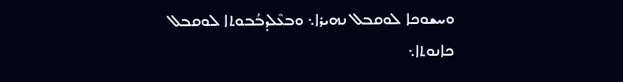ܘܚܫܘܟܐ ܠܘܩܒܠ ܢܗܝܪܐ܆ ܘܒܥܶܠܕܒܳܒܘܬܐ ܠܘܩܒܠ ܟܐܢܘܬܐ܆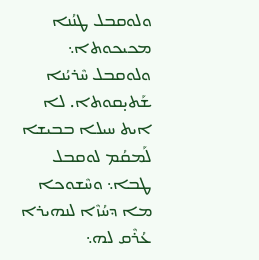ܘܠܘܩܒܠ ܛܢܳܢܐ ܡܟܝܟܘܬܐ܆ ܘܠܘܩܒܠ ܚܶܪܝܳܢܐ ܫܰܬܝ̣ܩܘܬܐ. ܠܐ ܐܝܬ ܚܝܠܐ ܒܒܝܫܐ ܠܰܡܩܳܡ ܠܘܩܒܠ ܛܒܐ܆ ܘܚܶܫܘܟܐ ܡܐ ܕܚܳܙܶܐ ܠܢܗܝܪܐ ܥܳܪܶܩ ܠܗ܆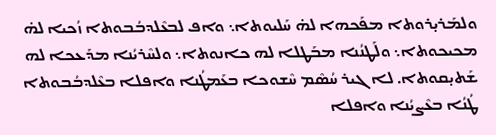ܘܠܡܰܪܝ̣ܪܘܬܐ ܡܦܰܟܗܐ ܠܗ̇ ܚܰܠܝܘܬܐ܆ ܘܐܦ ܠܒܥܶܠܕܒܳܒܘܬܐ ܙܳܟܝܐ ܠܗ̇ ܡܟܝܟܘܬܐ܆ ܘܠܰܛܢܳܢܐ ܡܒܰܛܠܐ ܠܗ ܟܐܢܘܬܐ܆ ܘܠܚܶܪܝܳܢܐ ܡܕܰܥܟܐ ܠܗ ܫܰܬܝ̣ܩܘܬܐ. ܠܐ ܓܝܪ ܚܳܣܶܡ ܚܶܫܘܟܐ ܒܥܰܡܛܳܢܐ ܘܐܦܠܐ ܒܥܶܠܕܒܳܒܘܬܐ ܛܳܢܳܐ ܒܥܶܨܝܳܢܐ ܘܐܦܠܐ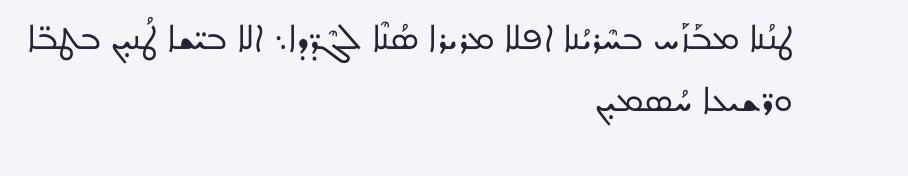ܛܢܳܢܐ ܡܒܰܙܰܚ ܒܚܶܪܝܳܢܐ ܐܦܠܐ ܡܪܝܪܐ ܣܳܢܶܐ ܠܓܶܕ̈ܕܐ܆ ܐܠܐ ܒܝ̈ܫܐ ܛܳܢܝ̣ܢ ܒܛܒ̈ܐ ܘܪ̈ܫܝܥܐ ܚܳܣܡܝ̣ܢ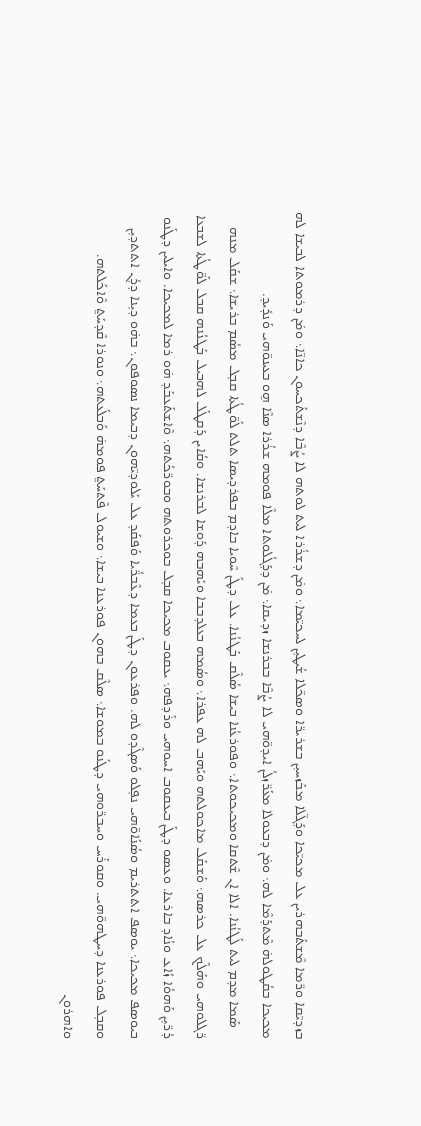ܒܙܕܝ̈ܩܐ ܘܪ̈ܡܐ ܡܶܫܬܰܒܗܪܝܢ ܥܠ ܡܟܝ̈ܟܐ ܘܕܰܓ̈ܠܐ ܡܒܰܙܚܝ̣ܢ ܒܫܪܝܪ̈ܐ ܘܣܟ̈ܠܐ ܫܳܝܛܝ̣ܢ ܠܚܟܝ̈ܡܐ܆ ܘܡ̇ܢ ܕܫܪܳܪܐ ܠܝܬ ܠܘܬܗ ܠܐ ܨܳܒܶܐ ܕܢܶܫܬܰܟܚܘܢ ܟܐܢ̈ܐ܆ ܘܡ̇ܢ ܕܪܡܘܬܐ ܠܒܝܫܐ ܠܗ ܡܟܝܟܐ ܒܩܳܛܘܠܗ̇ ܡܶܬܕܰܡܶܐ ܠܗ܆ ܘܡ̇ܢ ܕܒܥܘܠܐ ܡܥܰܪ̈ܙܠܳܢ ܐܝܕܘ̈ܗܝ ܠܐ ܨܳܒܶܐ ܒܒܪܢܫܐ ܙܕܝܩܐ܆ ܡ̇ܢ ܕܕܰܓܳܠܘܬܐ ܡܠܶܐ ܦܘܡܗ ܫܪܳܪܐ ܣܢܶܐ ܗ̱ܘ ܒܥܝܢܘ̈ܗܝ ܘܰܢܕܺܝܕ.
   ܣܰܡܐ ܡܕܡ ܠܝܬ ܠܰܛܢܳܢܐ. ܐܠܐ ܐܢ ܫܶܬܩܐ ܘܡܟܝܟܘܬܐ܆ ܘܦܘܪܥܳܢܐ ܒܝܫܐ ܣܳܠܶܩ ܒܰܛܢܳܢܐ. ܥܠ ܕܛܰܢ ܚܶܘܝܐ ܒܐܕܡ ܒܦܪܕܝܣܐ ܬܠܬ ܠܰܘ̈ܛܳܬܐ ܩܒ̣ܠ ܡܣܳܡ ܒܪܝܫܐ܆ ܫܩܰܠ ܡܢܗ ܪ̈ܓܠܘܗܝ ܘܗܰܠܶܟ ܥܠ ܟܪܣܗ܆ ܘܰܫܩܰܠ ܡܐܟܘܠܬܗ ܘܝܰܗܒ ܠܗ ܥܦܪܐ܆ ܘܣܳܡܗ ܒܥܠܕܒܒܐ ܘܝܰܗܒܗ ܕܰܘܫܐ ܠܒܪܢܫܐ. ܘܩܳܐܝܢ ܕܰܩܛܰܠ ܠܗܒܝܠ ܒܰܛܢܳܢܗ ܩܒܠ ܠܰܘ̈ܛܳܬܐ ܠܫܒܥܐ ܕܳܪ̈ܝ̣ܢ ܘܰܗܘܳܐ ܙܳܐܥ ܘܢܳܐܕ ܒܐܪܥܐ. ܘܥܣܘ ܕܛܰܢ ܒܝܥܩܘܒ ܐܚܘܗܝ ܘܪܰܕܦܗ܆ ܝܥܩܘܒ ܡܟܝܟܐ ܩܒ̣ܠ ܒܘܟܪܘܬܗ ܘܒܘܪ̈ܟܳܬܗ܆ ܘܶܐܫܬܰܥܒܰܕ ܗ̇ܘ ܪܡܐ ܠܡܟܝܟܐ. ܘܐܝܠܝܢ ܕܛܰܢܘ ܒܝܘܣܦ ܡܟܝܟܐ܆ ܝܘܣܦ ܐܬܬܪܝܡ ܘܣܳܢܰܐܘ̈ܗܝ ܢܦ̣ܠܘ ܘܰܣܓܶܕܘ ܠܗ. ܘܦܪܥܘܢ ܕܛܰܢ ܒܥܡܐ ܕܥܶܒܪ̈ܳܝܐ ܘܰܦܩܰܕ ܥܠ ܝܰܠܘܕܝ̈ܗܘܢ ܕܒܝܡܐ ܢܣܘܦܘܢ܆ ܒܗ̇ܘ ܕܝ̣ܢܐ ܕܕܳܢ ܐܬܬܕܝ̣ܢ ܘܩܒ̣ܠ ܦܘܪܥܢܐ ܕܚܛܗܘ̈ܗܝ. ܘܩܘܪܰܚ ܘܚܒܪ̈ܘܗܝ ܕܛܰܢܘ ܒܡܘܫܐ܆ ܣܠܶܩ ܒܗܘܢ ܦܘܪܥܢܐ ܒܝܫܐ܆ ܘܫܝܘܠ ܦܶܬܚܰܬ݀ ܦܘܡܗ̇ ܘܰܒܠܰܥܬܗ܆ ܘܢܘܪܐ ܩܶܕܚܰܬ݀ ܘܶܐܟܰܠܬܗ. ܘܐܗܪܘܢ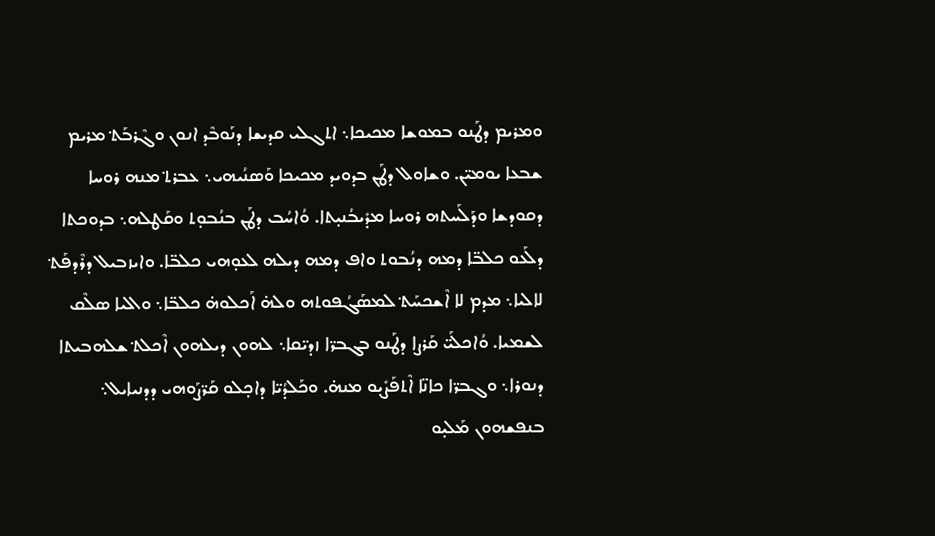ܘܡܪܝܡ ܕܛܰܢܘ ܒܡܘܫܐ ܡܟܝܟܐ܆ ܐܬܓܠܝ ܩܕܝܫܐ ܕܢܰܘܒܶܕ ܐܢܘܢ ܘܓܶܪܒܰܬ݀ ܡܪܝܡ ܫܒܥܐ ܝܘܡܝ̈ܢ. ܘܫܐܘܠ ܕܛܰܢ ܒܕܘܝܕ ܡܟܝܟܐ ܘܰܣܢܳܝܗܝ܆ ܥܒܪܬ݀ ܡܢܗ ܪܘܚܐ ܕܩܘܕܫܐ ܘܕܰܠܰܚܬܗ ܪܘܚܐ ܡܕܺܝܒܳܢܝ̣ܬܐ. ܘܳܐܚܳܒ ܕܛܰܢ ܒܢܳܒܘ̣ܬ ܘܩܰܛܠܗ܆ ܒܕܘܟܬܐ ܕܠܰܥܘ ܟܠܒ̈ܐ ܕܡܗ ܕܢܳܒܘܬ ܘܐܦ ܕܡܗ ܕܝܠܗ ܠܥܘ̣ܗܝ ܟܠܒ̈ܐ. ܘܐܝܙܒܝܠ ܕܪܶܕܦܰܬ݀ ܠܐܠܝܐ܆ ܡܕܡ ܠܐ ܐܶܫܟܚܰܬ݀ ܠܡܣܰܓܳܦܘܬܗ ܘܠܗ̇ ܐܰܟܠܘܗ̇ ܟܠܒ̈ܐ܆ ܘܐܠܝܐ ܣܠܶܩ ܠܫܡܝܐ. ܘܳܐܟܠܰܝ̈ ܩܰܪܨܐ ܕܛܰܢܘ ܒܓܒܪ̈ܐ ܙܕܝ̈ܩܐ܆ ܠܗܘܢ ܕܝܠܗܘܢ ܐܶܟܠܬ݀ ܫܠܗܒܝܬܐ ܕܢܘܪܐ܆ ܘܓܒܪ̈ܐ ܟܐܢ̈ܐ ܐܶܬܦܰܨܺܝ̣ܘ ܡܢܗ̇. ܘܟܰܠܕܳܝ̈ܐ ܕܐܟ̣ܠܘ ܩܰܪ̈ܨܰܘܗܝ ܕܕܢܝܐܝܠ܆ ܒܢܦܫܗܘܢ ܡܰܠܝ̣ܘ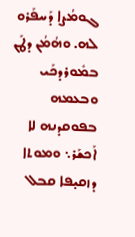ܓܘܡܳܨܐ ܕܰܚܦܰܪܘ ܠܗ. ܘܗܳܡܳܢ ܕܛܰܢ ܒܡܽܘܪܕܟܰܝ ܘܒܥܡܗ ܒܦܘܩܕܢܗ ܠܐ ܐܰܟܫܰܪ܆ ܘܡܘܬܐ ܕܙܩܝ̣ܦܐ ܩܒܠ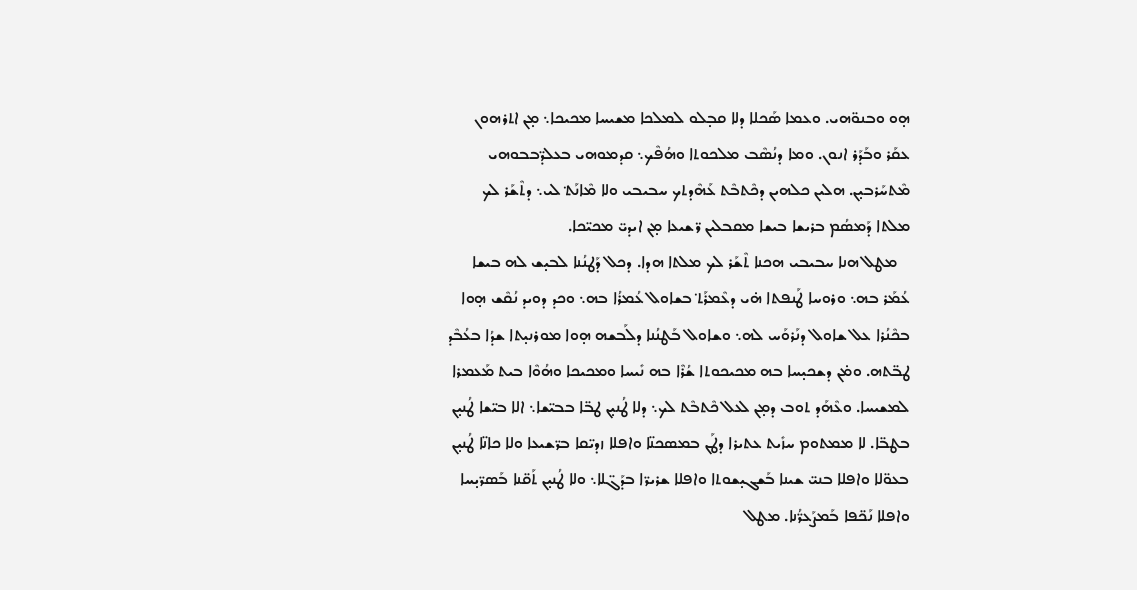ܗ̣ܘ ܘܒܢܘ̈ܗܝ. ܘܥܡܐ ܣܰܟܠܐ ܕܠܐ ܩܒ̣ܠܘ ܠܡܠܟܐ ܡܫܝܚܐ ܡܟܝܟܐ܆ ܡ̣ܢ ܐܬܪܗܘܢ ܥܩܰܪ ܘܒܰܕܰܪ ܐܢܘܢ. ܘܡܐ ܕܢܳܣܶܒ ܡܠܟܘܬܐ ܘܗܳܦܶܟ܆ ܩܕܡܘܗܝ ܒܥܠܕ̈ܒܒܘܗܝ ܡܶܬܚܰܪܒܝ̣ܢ. ܗܠܝܢ ܟܠܗܝܢ ܕܟܶܬܒܶܬ ܥܰܗܶܕܬܟ ܚܒܝܒܝ ܘܠܐ ܡܶܐܢܰܬ݀ ܠܝ܆ ܕܬܶܫܰܪ ܠܟ ܡܠܬܐ ܕܰܡܣܳܡ ܒܪܝܫܐ ܒܝܫܐ ܡܩܒܠܝܢ ܪ̈ܫܝܥܐ ܡ̣ܢ ܐܝܕܝ̈ ܡܟܝ̈ܟܐ.
   ܡܛܠ ܗܢܐ ܚܒܝܒܝ ܗܟܢܐ ܬܶܫܰܪ ܠܟ ܡܠܬܐ ܗܕܐ. ܕܟܠ ܕܰܛܢܳܢܐ ܠܒܝ̣ܫ ܠܗ ܒܝܫܐ ܥܳܡܰܪ ܒܗ܆ ܘܪܘܚܐ ܛܰܢܦܬܐ ܗ̇ܝ ܕܥܶܡܪܰܬ݀ ܒܫܐܘܠ ܥܳܡܪܳܐ ܒܗ܆ ܘܟܕ ܕܘܝܕ ܢܳܩܶܫ ܗ̣ܘܐ ܒܟܶܢܳܪܐ ܥܠ ܫܐܘܠ ܕܢܰܪܘܰܚ ܠܗ܆ ܘܫܐܘܠ ܒܰܛܢܳܢܐ ܕܠܰܒܫܗ ܗ̣ܘܐ ܡܘܪܢܝ̣ܬܐ ܫܕܳܐ ܒܥܳܒܶܕ ܛܒ̈ܬܗ. ܘܡ̇ܢ ܕܫܟܝ̣ܚܐ ܒܗ ܡܟܝܟܘܬܐ ܫܳܪܶܐ ܒܗ ܢܺܝܚܐ ܘܡܟܝܟܐ ܘܗܳܘܶܐ ܒܝܬ ܡܰܥܡܪܐ ܠܡܫܝܚܐ. ܘܥܶܗܰܕ ܬܘܒ ܕܡ̣ܢ ܠܥܠ ܟܶܬܒܶܬ ܠܟ܆ ܕܠܐ ܛܳܢܝ̣ܢ ܛܒ̈ܐ ܒܒܝ̈ܫܐ܆ ܐܠܐ ܒܝ̈ܫܐ ܛܳܢܝ̣ܢ ܒܛܒ̈ܐ. ܠܐ ܡܡܬܘܡ ܚܙܺܝܬ ܥܬܝܪܐ ܕܛܰܢ ܒܡܣܟܢ̈ܐ ܘܐܦܠܐ ܙܕܝ̈ܩܐ ܒܪ̈ܫܝܥܐ ܘܠܐ ܟܐܢ̈ܐ ܛܳܢܝ̣ܢ ܒܥܘ̈ܠܐ ܘܐܦܠܐ ܒܢܝ̈ ܫܝܢܐ ܒܰܫܓܝ̣ܫܘܬܐ ܘܐܦܠܐ ܫܪܝܪ̈ܐ ܒܕܰܓ̈ܠܐ܆ ܘܠܐ ܛܳܢܝ̣ܢ ܬܰܩ̈ܢܐ ܒܰܣܪ̈ܝ̣ܚܐ ܘܐܦܠܐ ܢܰܟ̈ܦܐ ܒܰܡܨܰܥܪ̈ܳܢܐ. ܡܛܠ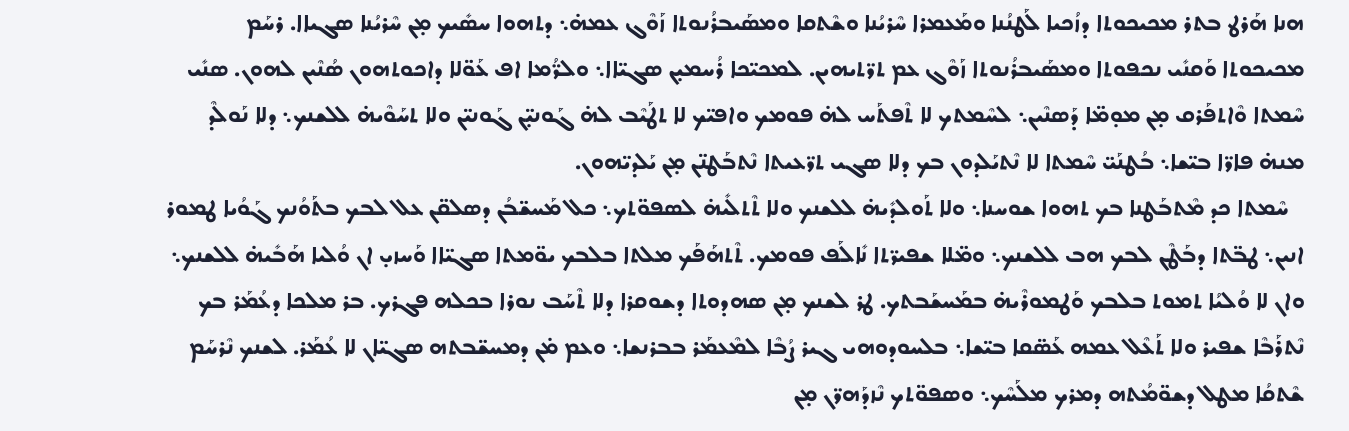ܗܢܐ ܗܰܪܛ ܒܬܪ ܡܟܝܟܘܬܐ ܕܙܳܟܝܐ ܠܰܛܢܳܢܐ ܘܡܰܥܡܪܐ ܚܶܪܝܳܢܐ ܘܫܶܬܩܐ ܘܡܣܰܝܒܪܳܢܘܬܐ ܙܰܘܶܓ ܥܡܗ̇܆ ܕܬܗܘܐ ܚܣܺܝܟ ܡ̣ܢ ܚܶܪܝܳܢܐ ܣܓܝܐܐ. ܪܚܰܡ ܡܟܝܟܘܬܐ ܘܰܩܢܺܝ ܢܟܦܘܬܐ ܘܡܣܰܝܒܪܳܢܘܬܐ ܙܰܘܶܓ ܥܡ ܬܪ̈ܬܝܗܝܢ. ܠܡܟܝ̈ܟܐ ܪܳܚܡܝ̣ܢ ܣܓܝ̈ܐܐ܆ ܘܠܪ̈ܳܡܐ ܐܦ ܥܰܘ̈ܠܐ ܕܐܟܘܬܗܘܢ ܣܳܢܶܝܢ ܠܗܘܢ. ܣܢܺܝ ܚܶܡܬܐ ܘܶܐܬܦܰܪܩ ܡ̣ܢ ܡܘ̣ܡ̈ܐ ܕܰܣܢܶܝܢ܆ ܠܚܶܡܬܟ ܠܐ ܬܶܦܬܰܚ ܠܗ̇ ܦܘܡܟ ܘܐܦܝ̈ܟ ܠܐ ܬܛܰܝܶܒ ܠܗ̇ ܓܰܘܢܝ̣̈ܢ ܓܰܘܢܝ̈ܢ ܘܠܐ ܬܚܰܘܶܝܗ̇ ܠܠܫܢܟ܆ ܕܠܐ ܢܰܘܠܶܕ ܡܢܗ̇ ܦܐܪ̈ܐ ܒܝ̈ܫܐ܆ ܒܳܛܢܰܝ̈ ܚܶܡܬܐ ܠܐ ܢܶܬܝܰܠܕܘܢ ܒܟ ܕܠܐ ܣܓܝ ܬܪ̈ܥܝܬܐ ܢܶܬܒܰܛܢ̈ܢ ܡ̣ܢ ܝܰܠܕܝ̈ܗܘܢ.
   ܚܶܡܬܐ ܟܕ ܡܶܬܒܰܛܢܐ ܒܟ ܬܗܘܐ ܫܘܚܢܐ܆ ܘܠܐ ܬܰܘܠܕܺܝܗ̇ ܠܠܫܢܟ ܘܠܐ ܬܶܬܠܺܝܗ̇ ܠܣܦܘ̈ܬܟ܆ ܟܠ ܡܰܚܫ̈ܒܳܢ ܕܣܠܩ̈ܢ ܥܠ ܠܒܟ ܒܬܰܘܳܢܟ ܓܰܘܳܝܐ ܛܡܘܪ ܐܢܝܢ܆ ܛܒ̈ܬܐ ܕܒܰܛܶܢ ܠܒܟ ܗܒ ܠܠܫܢܟ܆ ܘܡ̈ܠܐ ܫܦܝܪ̈ܬܐ ܢܺܐܠܰܦ ܦܘܡܟ. ܬܶܬܗܰܦܰܟ ܡܠܬܐ ܒܠܒܟ ܝܘ̈ܡܬܐ ܣܓܝ̈ܐܐ ܘܰܚܙܝ̣ ܐܢ ܘܳܠܝܐ ܗܰܒܺܝܗ̇ ܠܠܫܢܟ܆ ܘܐܢ ܠܐ ܘܳܠܝܳܐ ܬܡܘܬ ܒܠܒܟ ܘܰܛܡܘܪܶܝܗ̇ ܒܡܰܚܫܰܒܬܟ. ܛܪ ܠܫܢܟ ܡ̣ܢ ܣܗܕܘܬܐ ܕܫܘܩܪܐ ܕܠܐ ܬܶܚܰܒ ܢܘܪܐ ܒܟܠܗ ܦܓܪܟ. ܒܪ ܡܠܟܐ ܕܥܳܡܰܪ ܒܟ ܢܶܬܪܰܒܶܐ ܫܦܝܪ ܘܠܐ ܬܰܥܶܠ ܥܡܗ ܥܰܣ̈ܩܐ ܒܝ̈ܫܐ܆ ܒܠܚܘܕܘܗܝ ܓܝܪ ܨܳܒܶܐ ܠܡܶܥܡܰܪ ܒܒܪܢܫܐ܆ ܘܥܡ ܡ̇ܢ ܕܡܚܫ̈ܒܬܗ ܣܓܝ̈ܐܢ ܠܐ ܥܳܡܰܪ. ܠܫܢܟ ܢܶܪܚܰܡ ܫܶܬܩܳܐ ܡܛܠ ܕܫܘ̈ܡܳܬܗ ܕܡܪܟ ܡܠܰܚܶܟ܆ ܘܣܦܘ̈ܬܟ ܢܶܙܕܰܗܪ̈ܢ ܡ̣ܢ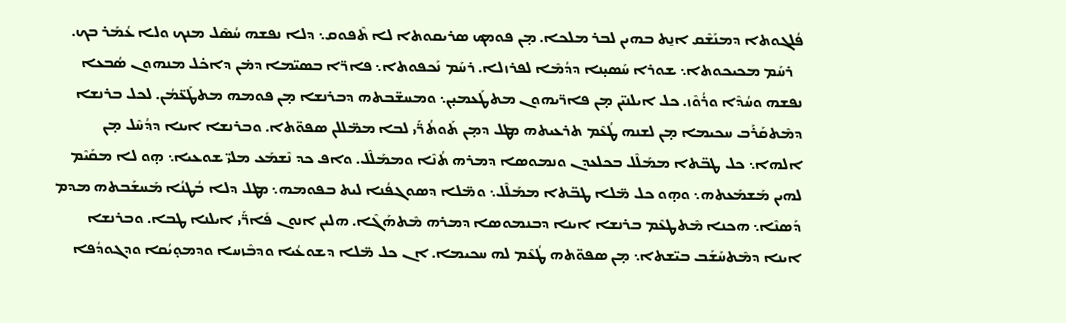ܦܳܠܓܘܬܐ ܕܡܢܰܫܶܩ ܐܢ̱ܬ ܒܗܝܢ ܠܒܪ ܡܠܟܐ. ܡ̣ܢ ܦܘܡܟ ܣܪܝܩܘܬܐ ܠܐ ܬܶܦܘܩ܆ ܕܠܐ ܢܦܫܗ ܚܳܣܶܠ ܡܢܟ ܘܠܐ ܥܳܡܰܪ ܒܟ.
   ܪܚܰܡ ܡܟܝܟܘܬܐ܆ ܫܘܪܐ ܚܰܣܝ̣ܢܐ ܕܕܳܡܶܐ ܠܦܪܙܠܐ. ܪܚܰܡ ܢܰܟܦܘܬܐ܆ ܦܐܪ̈ܐ ܒܣܝ̈ܡܐ ܕܡ̇ܢ ܕܐܟ̇ܠ ܡܢܗܘܢ ܣܳܒܥܐ ܢܦܫܗ ܘܚܳܕܶܐ ܘܪܳܘܶܙ. ܟܠ ܐܝܠܢܝ̈ܢ ܡ̣ܢ ܦܐܪ̈ܝܗܘܢ ܡܬܛܰܥܡܝ̣ܢ܆ ܘܡܚܫ̈ܒܬܗ ܕܒܪܢܫܐ ܡ̣ܢ ܦܘܡܗ ܡܬܛܰܥ̈ܡܳܢ. ܠܟܠ ܒܪܢܫܐ ܕܡܶܬܩܰܪܰܒ ܚܟܝܡܐ ܡ̣ܢ ܠܫܢܗ ܛܳܥܶܡ ܬܪܥܝܬܗ ܡܛܠ ܕܡ̣ܢ ܬܰܘܬܳܪ̈ܰܝ ܠܒܐ ܡܡ̈ܠܠܢ ܣܦܘ̈ܬܐ. ܘܒܪܢܫܐ ܐܝܢܐ ܕܕܳܚܶܠ ܡ̣ܢ ܐܠܗܐ܆ ܟܠ ܛܒ̈ܬܐ ܡܡܰܠܶܠ ܒܟܠܥܕܢ ܘܢܡܘܣܐ ܕܡܪܗ ܬܳܢܶܐ ܘܡܡܰܠܶܠ. ܘܐܦ ܟܕ ܢܶܫܡܰܥ ܡܠܝ̈ ܫܘܥܝܐ܆ ܗ̣ܘ ܠܐ ܡܩܰܝܶܡ ܠܗܝܢ ܡܰܫܡܰܥܬܗ܆ ܘܗ̣ܘ ܟܠ ܡ̈ܠܐ ܛܒ̈ܬܐ ܡܡܰܠܶܠ܆ ܘܡ̈ܠܐ ܕܣܘܓܦܳܢܐ ܠܝܬ ܒܦܘܡܗ܆ ܡܛܠ ܕܠܐ ܒܳܛܢܳܐ ܡܰܚܫܰܒܬܗ ܡܕܡ ܕܰܣܢܶܐ܆ ܗܟܢܐ ܡܶܬܛܥܶܡ ܒܪܢܫܐ ܐܝܢܐ ܕܒܢܡܘܣܐ ܕܡܪܗ ܡܶܬܗܰܓܶܐ. ܗܠܝܢ ܐܢܘܢ ܦܺܐܪ̈ܰܝ ܐܝܠܢܐ ܛܒܐ. ܘܒܪܢܫܐ ܐܝܢܐ ܕܡܶܬܚܰܫܰܒ ܒܝ̈ܫܬܐ܆ ܡ̣ܢ ܣܦܘ̈ܬܗ ܛܳܥܶܡ ܠܗ ܚܟܝܡܐ. ܐܢ ܟܠ ܡ̈ܠܐ ܕܫܘܥܳܝܐ ܘܕܒܶܙܚܐ ܘܕܡܘ̣ܝܳܩܐ ܘܕܓܘܕܳܦܐ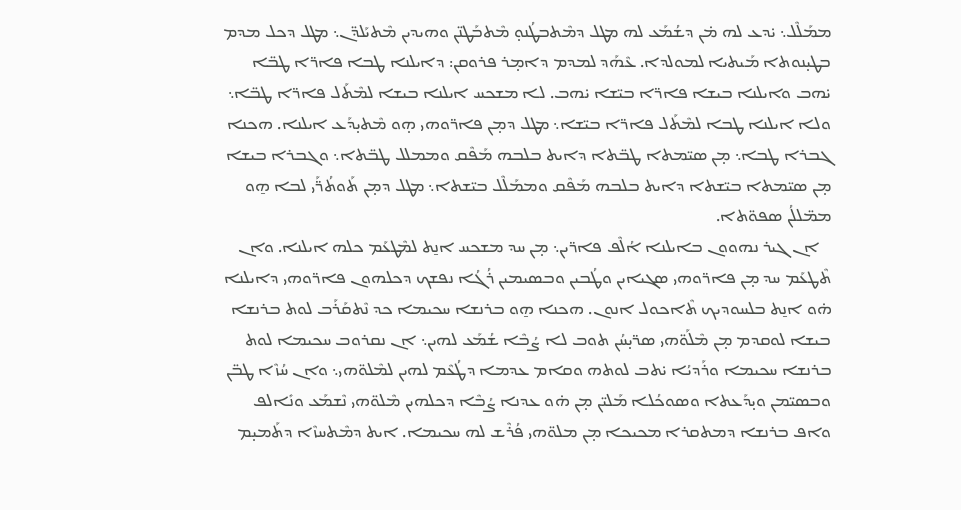ܡܡܰܠܶܠ܆ ܝ̇ܕܥ ܠܗ ܡ̇ܢ ܕܫܳܡܰܥ ܠܗ ܡܛܠ ܕܡܶܬܒܛܳܢܘ̣ ܡܶܬܒܰܛܢ̈ܢ ܘܗܝܕܝܢ ܡܶܬܝܰܠܕ̈ܢ܆ ܡܛܠ ܕܟܠ ܡܕܡ ܒܛܝ̣ܢܘܬܐ ܡܰܝܬܝܐ ܠܡܘܠܕܐ. ܥܶܗܰܕ ܠܡܕܡ ܕܐܡ̣ܪ ܦܪܘܩܢ: ܕܐܝܠܢܐ ܛܒܐ ܦܐܪ̈ܐ ܛܒ̈ܐ ܝ̇ܗܒ ܘܐܝܠܢܐ ܒܝܫܐ ܦܐܪ̈ܐ ܒܝ̈ܫܐ ܝ̇ܗܒ. ܠܐ ܡܫܟܚ ܐܝܠܢܐ ܒܝܫܐ ܠܡܶܬܰܠ ܦܐܪ̈ܐ ܛܒ̈ܐ܆ ܘܠܐ ܐܝܠܢܐ ܛܒܐ ܠܡܶܬܰܠ ܦܐܪ̈ܐ ܒܝ̈ܫܐ܆ ܡܛܠ ܕܡ̣ܢ ܦܐܪ̈ܘܗܝ ܗ̣ܘ ܡܶܬܝ̣ܕܰܥ ܐܝܠܢܐ. ܗܟܢܐ ܓܒܪܐ ܛܒܐ܆ ܡ̣ܢ ܣܝ̈ܡܬܐ ܛܒ̈ܬܐ ܕܐܝܬ ܒܠܒܗ ܡܰܦܶܩ ܘܡܡܠܠ ܛܒ̈ܬܐ܆ ܘܓܒܪܐ ܒܝܫܐ ܡ̣ܢ ܣܝ̈ܡܬܐ ܒܝ̈ܫܬܐ ܕܐܝܬ ܒܠܒܗ ܡܰܦܶܩ ܘܡܡܰܠܶܠ ܒܝ̈ܫܬܐ܆ ܡܛܠ ܕܡ̣ܢ ܬܰܘܬܳܪ̈ܰܝ ܠܒܐ ܗ̱ܘ ܡܡ̈ܠܠܳܢ ܣܦܘ̈ܬܐ.
   ܐܢ ܓܝܪ ܢܗܘܘܢ ܒܐܝܠܢܐ ܐܳܠܶܦ ܦܐܪ̈ܝܢ܆ ܡ̣ܢ ܚܕ ܡܫܟܚ ܐܢ̱ܬ ܠܡܶܛܥܰܡ ܟܠܗ ܐܝܠܢܐ. ܘܐܢ ܬܶܛܥܰܡ ܚܕ ܡ̣ܢ ܦܐܪ̈ܘܗܝ ܣܓܝܐܝܢ ܘܛܳܒܝܢ ܘܒܣܝܡܝܢ ܪܳܓܳܐ ܢܦܫܟ ܕܟܠܗܘܢ ܦܐܪ̈ܘܗܝ ܕܐܝܠܢܐ ܗ̇ܘ ܐܢ̱ܬ ܒܠܚܘܕܝܟ ܬܶܐܟܘܠ ܐܢܘܢ. ܗܟܢܐ ܗ̱ܘ ܒܪܢܫܐ ܚܟܝܡܐ ܟܕ ܢܶܬܩܰܪܰܒ ܠܘܬ ܒܪܢܫܐ ܒܝܫܐ ܠܘܩܕܡ ܡ̣ܢ ܡܶܠܰܘ̈ܗܝ ܣܪ̈ܝ̣ܚܳܢ ܬܘܒ ܠܐ ܨܳܒܶܐ ܫܳܡܰܥ ܠܗܝܢ܆ ܐܢ ܢܩܪܘܒ ܚܟܝܡܐ ܠܘܬ ܒܪܢܫܐ ܚܟܝܡܐ ܘܪܰܕܝܳܐ ܝ̇ܬܒ ܠܘܬܗ ܘܩܐܡ ܥܕܡܐ ܕܛܳܥܶܡ ܠܗܝܢ ܠܡܶܠܘ̈ܗܝ܆ ܘܐܢ ܚܳܙܶܐ ܛܒ̈ܢ ܘܒܣܝ̈ܡܢ ܘܝ̣ܕܰܥܬܐ ܘܣܘܟܳܠܐ ܡܰܠܝ̈ܢ ܡ̣ܢ ܗ̇ܘ ܥܕܢܐ ܨܳܒܶܐ ܕܟܠܗܝܢ ܡܶܠܘ̈ܗܝ ܢܶܫܡܰܥ ܘܢܺܐܠܦ ܘܐܦ ܒܪܢܫܐ ܕܡܬܩܪܐ ܡܟܝܟܐ ܡ̣ܢ ܡܠܘ̈ܗܝ ܦܳܪܶܫ ܠܗ ܚܟܝܡܐ. ܐܝܬ ܕܡܶܬܚܙܶܐ ܕܬܰܡܝ̣ܡ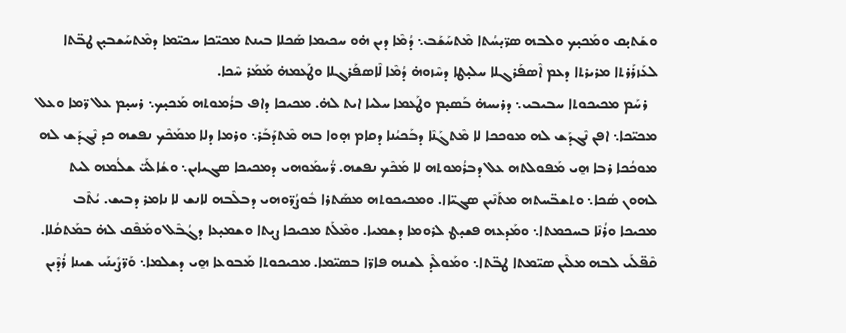ܘܫܰܬܝ̣ܩ ܘܡܰܟܝ̣ܟ ܘܠܒܗ ܣܪ̈ܝ̣ܚܳܬܐ ܡܶܬܚܰܫܰܒ܆ ܕܳܡܶܐ ܕܝܢ ܗ̇ܘ ܚܟܝܡܐ ܣܰܟܠܐ ܒܝܢܬ ܡܟܝ̈ܟܐ ܚܟܝ̈ܡܐ ܕܡܶܬܚܰܫܒܝ̣ܢ ܛܒ̈ܬܐ ܠܥܰܙܪܰܪܬܐ ܡܪܝܪܬܐ ܕܥܡ ܐܶܣܦܰܪܓܠܐ ܚܠܝ̣ܛܐ ܕܚܶܙܘܗ̇ ܕܳܡܶܐ ܠܶܐܣܦܰܪܓܠܐ ܘܛܰܥܡܗ̇ ܡܰܡܰܪ ܚܶܟܐ.
   ܪܚܰܡ ܡܟܝܟܘܬܐ ܚܒܝܒܝ܆ ܕܪܝܚܗ̇ ܒܰܣܝ̣ܡ ܘܛܰܥܡܐ ܚܠܝܐ ܐܝܬ ܠܗ̇. ܡܟܝܟܐ ܕܐܦ ܒܪܳܡܘܬܗ ܡܰܟܝ̣ܟ܆ ܪܚܝ̣ܡ ܥܠ ܪ̈ܡܐ ܘܥܠ ܡܟܝ̈ܟܐ܆ ܐܦܢ ܢܶܓܕܰܫ ܠܗ ܡܘܟܟܐ ܠܐ ܡܶܬܓܰܢܶܐ ܕܒܰܟܝܳܢܐ ܕܩܐܡ ܗ̣ܘܐ ܒܗ ܡܶܬܕܰܒܰܪ܆ ܘܪܡܐ ܕܠܐ ܡܡܰܟܶܟ ܢܦܫܗ ܟܕ ܢܶܓܕܰܫ ܠܗ ܡܘܟܳܟܐ ܪܒܐ ܗ̱ܝ ܡܰܦܘܠܬܗ ܥܠ ܕܒܪܳܡܘܬܗ ܠܐ ܡܰܟܶܟ ܢܦܫܗ. ܪ̈ܳܚܡܰܘܗܝ ܕܡܟܝܟܐ ܣܓܝܐܝܢ܆ ܘܫܳܐܠܰܝ̈ ܫܠܳܡܗ ܠܝܬ ܠܗܘܢ ܣܳܟܐ܆ ܘܬܫܒ̈ܚܬܗ ܡܬܰܢܶܝܢ ܣܓܝ̈ܐܐ. ܘܡܟܝܟܘܬܗ ܡܣܰܬܪܐ ܒܽܘܨܳܪ̈ܘܗܝ ܕܒܠܶܒܗ ܠܐܢܫ ܠܐ ܢܐܡܪ ܕܒܝܫ. ܝܳܬܶܒ ܡܟܝܟܐ ܘܪܳܢܶܐ ܒܚܟܡܬܐ܆ ܘܡܰܕܥܗ ܦܫܝ̣ܛ ܠܪܘܡܐ ܕܫܡܝܐ. ܘܡܶܠܰܬ ܡܟܝܟܐ ܨܝ̣ܬܐ ܘܫܡܝ̣ܥܐ ܕܓܳܒܶܠ ܘܡܰܦܶܩ ܠܗ̇ ܒܡܰܬܩܳܠܐ. ܩܶܦ̈ܠܰܝ ܠܒܗ ܡܠܶܝܢ ܣܝ̈ܡܬܐ ܛܒ̈ܬܐ܆ ܘܡܰܘܠܶܕ ܠܫܢܗ ܦܐܪ̈ܐ ܒܣܝ̈ܡܐ. ܡܟܝܟܘܬܐ ܡܰܒܘܥܐ ܗ̱ܝ ܕܫܠܡܐ܆ ܘܰܪ̈ܨܺܝܢܰܝ ܫܝܢܐ ܪܳܕܶܝܢ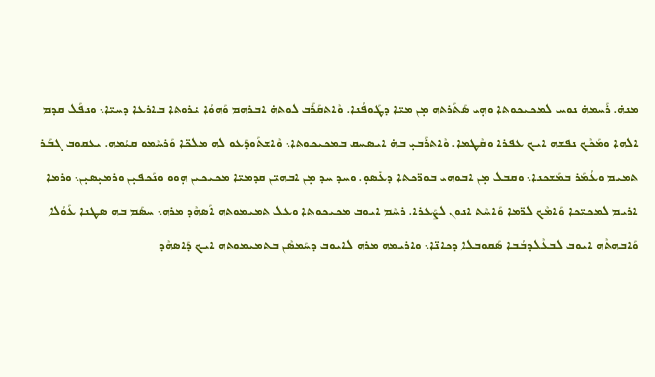ܡܢܗ̇. ܪܰܚܡܗ̇ ܢܘܚ ܠܡܟܝܟܘܬܐ ܘܗ̣ܝ ܣܰܬܰܪܬܗ ܡ̣ܢ ܡܝ̈ܐ ܕܛܰܘܦܳܢܐ. ܘܶܐܬܩܰܪܰܒ ܠܘܬܗ̇ ܐܒܪܗܡ ܘܰܗܘܳܐ ܝ̇ܪܘܬܐ ܒܐܪܥܐ ܕܚܝ̈ܐ܆ ܘܢܦܰܠ ܩܕܡ ܐܠܗܐ ܘܡܰܟܶܟ ܢܦܫܗ ܐܝܟ ܥܦܪܐ ܘܩܶܛܡܐ. ܘܶܐܬܪܰܒܝ̣ ܒܗ̇ ܐܝܣܚܩ ܒܡܟܝܟܘܬܐ܆ ܘܶܐܫܬܰܘܕܰܥܘ ܠܗ ܡܠܟ̈ܐ ܘܰܪܚܶܡܘ ܩܝܳܡܗ. ܝܥܩܘܒ ܓܒܰܪ ܬܡܝܡ ܘܥܳܡܰܪ ܒܡܰܫܟܢܐ܆ ܘܩܒܠ ܡ̣ܢ ܐܒܘܗܝ ܒܘܪ̈ܟܬܐ ܕܥܺܣܘ̣. ܘܚܕ ܚܕ ܡ̣ܢ ܐܒܗܝ̈ܢ ܩܕܡܝ̈ܐ ܡܟܝܟܝܢ ܗ̣ܘܘ ܘܢܰܟܦܝ̣ܢ ܘܪܡܝ̣ܣܝ̣ܢ܆ ܘܪܡܐ ܐܪܝܡ ܠܡܟܝ̈ܟܐ ܘܰܐܡܶܟ ܠܪ̈ܡܐ ܘܰܐܚܶܬ ܐܢܘܢ ܠܨܰܥܪܐ. ܪܚܶܡ ܐܝܘܒ ܡܟܝܟܘܬܐ ܘܥܠ ܬܡܝܡܘܬܗ ܐܰܣܗܶܕ ܡܪܗ܆ ܚܣܰܡ ܒܗ ܣܛܢܐ ܥܰܘܳܠܐ ܘܰܐܒܗܬܶܗ ܐܝܘܒ ܠܒܥܶܠܕܒܳܒܐ ܣܰܩܘܒܠܐ ܕܟܐܢ̈ܐ܆ ܘܐܪܝܡܗ ܡܪܗ ܠܐܝܘܒ ܕܚܰܡܣܶܢ ܒܬܡܝܡܘܬܗ ܐܝܟ ܕܰܐܣܗܶܕ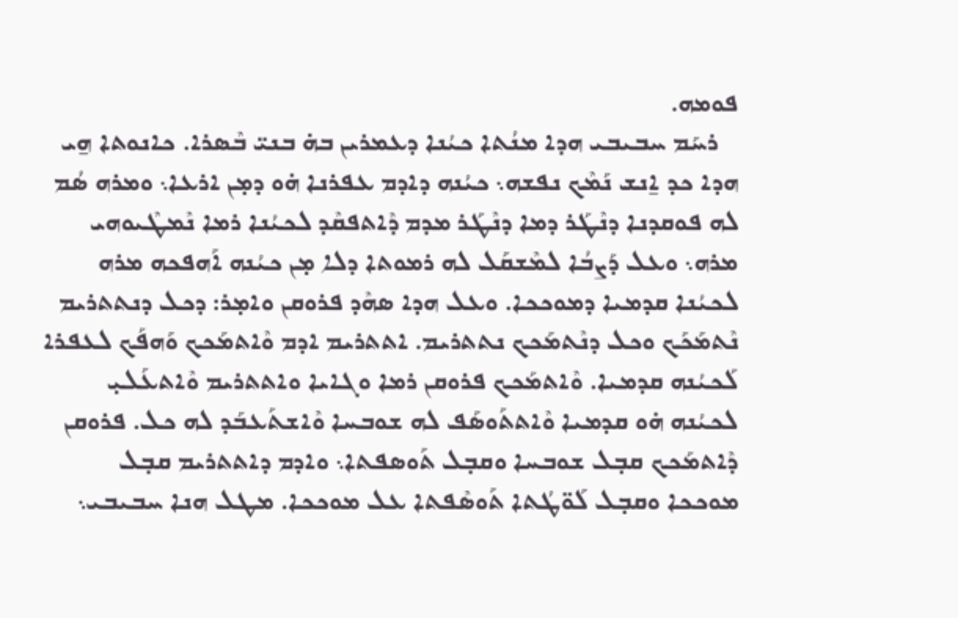ܦܘܡܗ.
   ܪܚܰܡ ܚܒܝܒܝ ܗܕܐ ܡܢܳܬܐ ܟܝܳܢܐ ܕܥܡܪܝܢ ܒܗ̇ ܒܢܝ̈ ܒܶܣܪܐ. ܟܐܢܘܬܐ ܗ̱ܝ ܗܕܐ ܟܕ ܐ̱ܢܫ ܢܰܡܶܟ ܢܦܫܗ܆ ܟܝܳܢܗ ܕܐܕܡ ܥܦܪܢܐ ܗ̇ܘ ܕܡ̣ܢ ܐܪܥܐ܆ ܘܡܪܗ ܣܳܡ ܠܗ ܦܘܩܕܢܐ ܕܢܶܛܰܪ ܕܡܐ ܕܢܶܛܰܪ ܡܕܡ ܕܶܐܬܦܩܶܕ ܠܟܝܳܢܐ ܪܡܐ ܢܶܡܛܶܝܘܗܝ ܡܪܗ܆ ܘܥܠ ܕܰܨܒܳܐ ܠܡܶܫܩܰܠ ܠܗ ܪܡܘܬܐ ܕܠܐ ܡ̣ܢ ܟܝܳܢܗ ܐܰܗܦܟܗ ܡܪܗ ܠܟܝܳܢܐ ܩܕܡܝܐ ܕܡܘܟܟܐ. ܘܥܠ ܗܕܐ ܣܗܶܕ ܦܪܘܩܢ ܘܐܡ̣ܪ: ܕܟܠ ܕܢܬܬܪܝܡ ܢܶܬܡܰܟܰܟ ܘܟܠ ܕܢܶܬܡܰܟܟ ܢܬܬܪܝܡ. ܐܬܬܪܝܡ ܐܕܡ ܘܶܐܬܡܰܟܟ ܘܰܗܦܰܟ ܠܥܦܪܐ ܠܰܟܝܳܢܗ ܩܕܡܝܐ. ܘܶܐܬܡܰܟܟ ܦܪܘܩܢ ܪܡܐ ܘܓܐܝܐ ܘܐܬܬܪܝܡ ܘܶܐܬܥܰܠܝ̣ ܠܟܝܳܢܗ ܗ̇ܘ ܩܕܡܝܐ ܘܶܐܬܬܰܘܣܰܦ ܠܗ ܫܘܒܚܐ ܘܶܐܫܬܰܥܒܰܕ ܠܗ ܟܠ. ܦܪܘܩܢ ܕܶܐܬܡܰܟܟ ܩܒ̣ܠ ܫܘܒܚܐ ܘܩܒ̣ܠ ܬܰܘܣܦܬܐ܆ ܘܐܕܡ ܕܐܬܬܪܝܡ ܩܒ̣ܠ ܡܘܟܟܐ ܘܩܒ̣ܠ ܠܰܘ̈ܛܳܬܐ ܬܰܘܣܶܦܬܐ ܥܠ ܡܘܟܟܐ. ܡܛܠ ܗܢܐ ܚܒܝܒܝ܆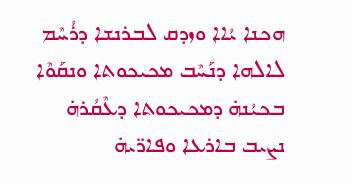ܗܟܢܐ ܝܳܐܐ ܘܙܕܩ ܠܒܪܢܫܐ ܕܪܳܚܶܡ ܠܐܠܗܐ ܕܢܰܚܶܒ ܡܟܝܟܘܬܐ ܘܢܩܰܘܶܐ ܒܟܝܳܢܗ̇ ܕܡܟܝܟܘܬܐ ܕܥܶܩܳܪܗ̇ ܢܨܝܒ ܒܐܪܥܐ ܘܦܐܪ̈ܝܗ̇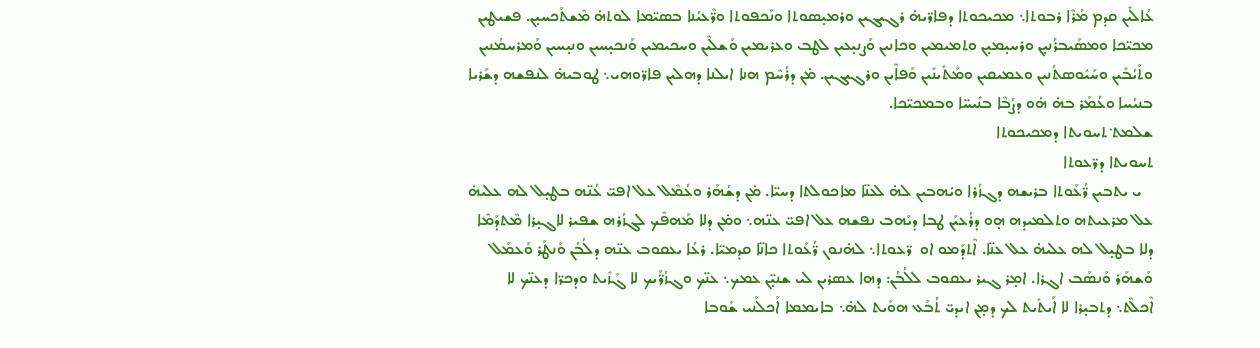ܥܳܐܠܺܝܢ ܩܕܡ ܡܳܪܶܐ ܪܒܘܬܐ܆ ܡܟܝܟܘܬܐ ܕܦܐܪ̈ܝܗ̇ ܪܓܝܓܝܢ ܘܪܡܝ̣ܣܘܬܐ ܘܢܰܟܦܘܬܐ ܘܪ̈ܶܥܝܳܢܐ ܒܣܝ̈ܡܐ ܠܘܬܗ̇ ܡܶܫܬܰܟܚܝ̣ܢ. ܦܫܝܛܝܢ ܡܟܝ̈ܟܐ ܘܡܣܰܝܒܪܳܢܝ̣ܢ ܘܪܚܝ̣ܡܝ̣ܢ ܘܬܡܝܡܝܢ ܘܟܐܢܝܢ ܘܰܨܢܝ̣ܥܝܢ ܠܛܒ ܘܥܪܝܡܝܢ ܘܰܫܠܶܝܢ ܘܚܟܝܡܝܢ ܘܰܢܟܝ̣ܚܝܢ ܘܢܝ̣ܚܝܢ ܘܰܡܪܚܡܳܢܝܢ ܘܬܰܝܳܒܺܝܢ ܘܚܰܝܽܘܣܬܳܢܝܢ ܘܥܡܝܩܝܢ ܘܡܰܬܺܝܢܺܝܢ ܘܰܦܐܶܝܢ ܘܪܓܝܓܝܢ. ܡ̇ܢ ܕܪܳܚܶܡ ܗܢܐ ܐܝܠܢܐ ܕܗܠܝܢ ܦܐܪ̈ܘܗܝ܆ ܛܘܒܝܗ̇ ܠܢܦܫܗ ܕܫܰܪܝܐ ܒܢܝܳܚܐ ܘܥܳܡܰܪ ܒܗ̇ ܗ̇ܘ ܕܨܳܒܶܐ ܒܢܺܝܚ̈ܐ ܘܒܡܟܝ̈ܟܐ.
ܫܠܡܬ݀ ܬܚܘܝܬܐ ܕܡܟܝܟܘܬܐ
ܬܚܘܝܬܐ ܕܪ̈ܥܘܬܐ
   ܝ ܝܬܒܝܢ ܪ̈ܳܥܰܘܬܐ ܒܪܝܫܗ ܕܓܙܳܪܐ ܘܝ̇ܗܒܝܢ ܠܗ̇ ܠܥܢ̈ܐ ܡܐܟܘܠܬܐ ܕܚܝ̈ܐ. ܡ̇ܢ ܕܫܳܗܰܪ ܘܥܳܡܶܠ ܥܠ ܐܦܝ̈ ܥܳܢ̈ܗ ܒܛܝ̣ܠ ܠܗ ܥܠܝܗ̇ ܥܠ ܡܪܥܝܬܗ ܘܬܠܡܝܕܗ ܗ̣ܘ ܕܪܳܥܝܰܢ ܛܒܐ ܕܝܰܗܒ ܢܦܫܗ ܥܠ ܐܦܝ̈ ܥܢ̈ܗ܆ ܘܡ̇ܢ ܕܠܐ ܡܰܗܦܶܟ ܠܓܙܳܪܗ ܫܦܝܪ ܠܐܓܝ̣ܪܐ ܡܶܬܕܰܡܶܐ ܕܠܐ ܒܛܝ̣ܠ ܠܗ ܥܠܝܗ̇ ܥܠ ܥܢ̈ܐ. ܐܶܬܕܰܡܘ ܐܘ  ܪ̈ܥܘܬܐ܆ ܠܗ̇ܢܘܢ ܪ̈ܳܥܰܘܬܐ ܟܐܢ̈ܐ ܩܕܡܝ̈ܐ. ܪܥܳܐ ܝܥܩܘܒ ܥܢ̈ܗ ܕܠܳܒܳܢ ܘܰܢܛܰܪ ܘܰܥܡܰܠ ܘܰܫܗܰܪ ܘܰܢܣܰܒ ܐܓܪܐ. ܐܡ̣ܪ ܓܝܪ ܝܥܩܘܒ ܠܠܳܒܳܢ: ܕܗܐ ܥܣܪܝܢ ܠܝ ܫܢܝ̣̈ܢ ܥܡܟ܆ ܥܢ̈ܟ ܘܓܙܳܪ̈ܰܝܟ ܠܐ ܓܰܙܺܝܬ ܘܕܟܪ̈ܐ ܕܥܢ̈ܟ ܠܐ ܐܶܟܠܶܬ܆ ܕܬܒܝ̣ܪܐ ܠܐ ܐܰܝܬܺܝܬ ܠܟ ܕܡ̣ܢ ܐܝܕܝ̈ ܬܳܒܰܥ ܗܘܰܝܬ ܠܗ̇܆ ܒܐܝܡܡܐ ܐܰܟܠܰܢܝ ܫܰܘܒܐ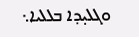ܘܓܠܝ̣ܕܐ ܒܠܠܝܐ܆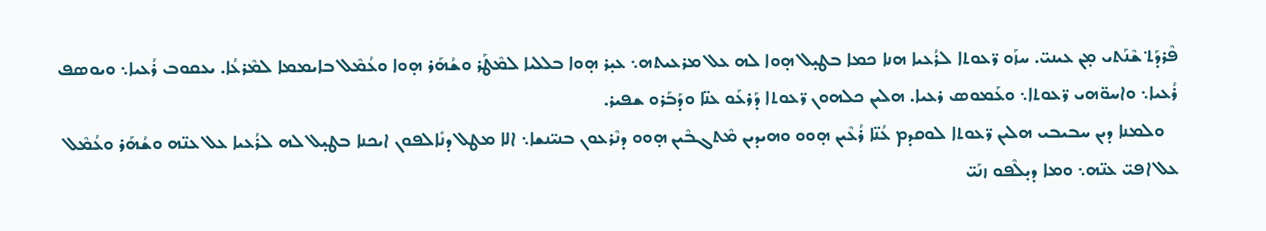ܦܶܪܕܰܬ݀ ܫܶܢܰܬܝ ܡ̣ܢ ܥܝܢܝ̈. ܚܙܰܘ ܪ̈ܥܘܬܐ ܠܪܳܥܝܐ ܗܢܐ ܟܡܐ ܒܛܝ̣ܠ ܗ̣ܘܐ ܠܗ ܥܠ ܡܪܥܝܬܗ܆ ܥܝ̣ܪ ܗ̣ܘܐ ܒܠܠܝܐ ܠܡܶܛܰܪ ܘܫܳܗܰܪ ܗ̣ܘܐ ܘܥܳܡܶܠ ܒܐܝܡܡܐ ܠܡܶܪܥܳܐ. ܝܥܩܘܒ ܪܳܥܝܐ܆ ܘܝܘܣܦ ܪܳܥܝܐ܆ ܘܐܚܘ̈ܗܝ ܪ̈ܥܘܬܐ܆ ܘܥܰܡܘܣ ܪܥܝܐ. ܗܠܝܢ ܟܠܗܘܢ ܪ̈ܥܘܬܐ ܕܰܪܥܰܘ ܥܢ̈ܐ ܘܕܰܒܰܪܘ ܫܦܝܪ.
   ܘܠܡܢܐ ܕܝܢ ܚܒܝܒܝ ܗܠܝܢ ܪ̈ܥܘܬܐ ܠܘܩܕܡ ܥܳܢ̈ܐ ܪܳܥܶܝܢ ܗ̣ܘܘ ܘܗܝܕܝܢ ܡܶܬܓܒܶܝܢ ܗ̣ܘܘ ܕܢܶܪܥܘܢ ܒܢܝ̈ܢܫܐ܆ ܐܠܐ ܡܛܠ ܕܢܺܐܠܦܘܢ ܐܝܟܢܐ ܒܛܝ̣ܠ ܠܗ ܠܪܳܥܝܐ ܥܠ ܥܢ̈ܗ ܘܫܳܗܰܪ ܘܥܳܡܶܠ ܥܠ ܐܦܝ̈ ܥܢ̈ܗ܆ ܘܡܐ ܕܝ̣ܠܶܦܘ ܙܢܰܝ̈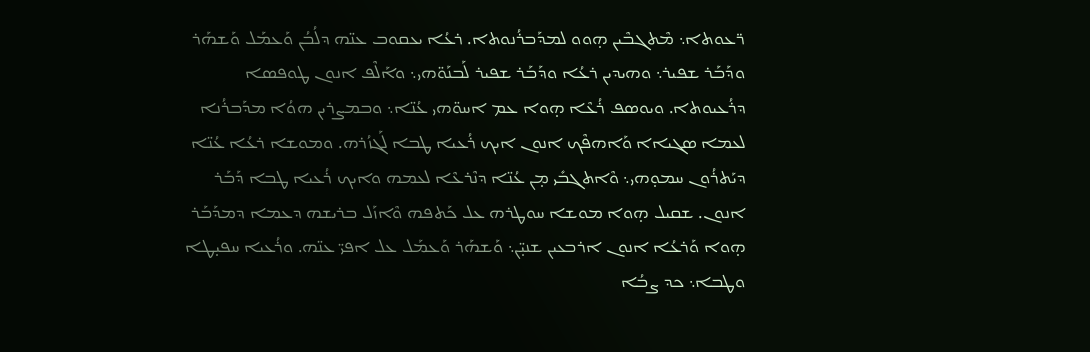ܪ̈ܥܘܬܐ܆ ܡܶܬܓܒܶܝܢ ܗ̣ܘܘ ܠܡܕܰܒܪܳܢܘܬܐ. ܪܥܳܐ ܝܥܩܘܒ ܥܢ̈ܗ ܕܠܳܒܳܢ ܘܰܥܡܰܠ ܘܰܫܗܰܪ ܘܕܰܒܰܪ ܫܦܝܪ܆ ܘܗܝܕܝܢ ܪܥܳܐ ܘܕܰܒܰܪ ܫܦܝܪ ܠܰܒܢܰܘ̈ܗܝ܆ ܘܐܰܠܶܦ ܐܢܘܢ ܛܘܦܣܐ ܕܪܳܥܝܘܬܐ. ܘܝܘܣܦ ܪܳܥܶܐ ܗ̣ܘܐ ܥܡ ܐܚܘ̈ܗܝ ܥܳܢ̈ܐ܆ ܘܒܡܨܪܝܢ ܗܘܳܐ ܡܕܰܒܪܳܢܐ ܠܥܡܐ ܣܓܝܐܐ ܘܰܐܗܦܶܟ ܐܢܘܢ ܐܝܟ ܪܳܥܝܐ ܛܒܐ ܠܰܓܙܳܪܗ. ܘܡܘܫܐ ܪܥܳܐ ܥܳܢ̈ܐ ܕܝܰܬܪܳܘܢ ܚܡܘ̣ܗܝ܆ ܘܶܐܬܓܒܺܝ ܡ̣ܢ ܥܳܢ̈ܐ ܕܢܶܪܥܶܐ ܠܥܡܗ ܘܐܝܟ ܪܳܥܝܐ ܛܒܐ ܕܰܒܰܪ ܐܢܘܢ. ܫܩܝܠ ܗ̣ܘܐ ܡܘܫܐ ܚܘܛܪܗ ܥܠ ܟܰܬܦܗ ܘܶܐܙܰܠ ܒܪܝܫܗ ܕܥܡܐ ܕܡܕܰܒܰܪ ܗ̣ܘܐ ܘܰܪܥܳܐ ܐܢܘܢ ܐܪܒܥܝܢ ܫܢܝ̣̈ܢ܆ ܘܰܫܗܰܪ ܘܰܥܡܰܠ ܥܠ ܐܦܝ̈ ܥܢ̈ܗ. ܘܪܳܥܝܐ ܚܦܝ̣ܛܐ ܘܛܒܐ܆ ܟܕ ܨܒܳܐ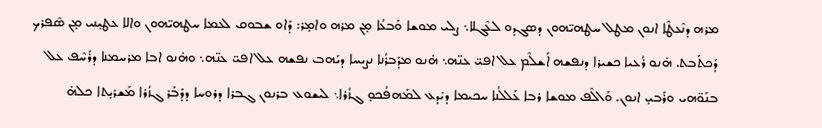ܡܪܗ ܕܢܶܥܛܶܐ ܐܢܘܢ ܡܛܠ ܚܛܗܝ̈ܗܘܢ ܕܣܓܕܘ ܠܥܶܓܠܐ܆ ܨܠܝ ܡܘܫܐ ܘܰܒܥܳܐ ܡ̣ܢ ܡܪܗ ܘܐܡ̣ܪ: ܕܰܐܘ ܫܒܘܩ ܠܥܡܐ ܚܛܗܝ̈ܗܘܢ ܘܐܠܐ ܥܛܝ̣ܢܝ ܡ̣ܢ ܣܶܦܪܟ ܕܰܟܬܰܒܬ. ܗ̇ܢܘ ܪܳܥܝܐ ܟܫܝܪܐ ܕܢܦܫܗ ܐܰܫܠܶܡ ܥܠ ܐܦܝ̈ ܥܢ̈ܗ܆ ܗ̇ܢܘ ܡܕܰܒܪܳܢܐ ܢܨܝܚܐ ܕܝܰܗܒ ܢܦܫܗ ܥܠ ܐܦܝ̈ ܥܢ̈ܗ܆ ܘܗ̇ܢܘ ܐܒܐ ܡܪܚܡܢܐ ܕܪܰܚܶܦ ܥܠ ܒܢܰܘ̈ܗܝ ܘܪܰܒܝ̣ ܐܢܘܢ. ܘܰܐܠܶܦ ܡܘܫܐ ܪܒܐ ܥܰܠܠܳܢܐ ܚܟܝܡܐ ܕܝ̇ܕܥ ܠܡܰܗܦܳܟܘ̣ ܓܙܳܪܐ܆ ܠܝܫܘܥ ܒܪܢܘܢ ܓܒܪܐ ܕܪܘܚܐ ܕܕܰܒܰܪ ܓܙܳܪܐ ܡܰܫܪܝ̣ܬܐ ܟܠܗ̇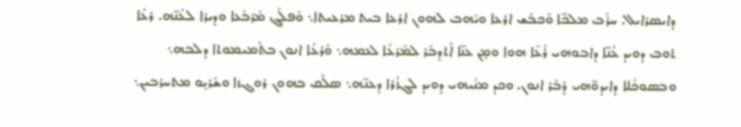ܕܐܝܣܪܐܝܠ. ܚܪܰܒ ܡܠܟ̈ܐ ܘܰܟܒܰܫ ܐܪܥܐ ܘܝܰܗܒ ܠܗܘܢ ܐܪܥܐ ܒܝܬ ܡܪܥܝܬܐ܆ ܘܰܦܠܰܓ ܡܰܪܒܳܥܐ ܘܕܝܪܐ ܠܥܳܢ̈ܗ. ܪܥܳܐ ܬܘܒ ܕܘܝܕ ܥܳܢ̈ܐ ܕܐܒܘܗܝ ܪܳܥܶܐ ܗܘܐ ܘܡ̣ܢ ܥܢ̈ܐ ܐܶܬܕܒܰܪ ܠܡܶܪܥܳܐ ܠܥܡܗ܆ ܘܰܪܥܳܐ ܐܢܘܢ ܒܬܰܡܝܡܘܬܐ ܕܠܒܗ܆ ܘܒܣܘܟܳܠܐ ܕܐܝܕܘ̈ܗܝ ܕܰܒܰܪ ܐܢܘܢ. ܘܟܕ ܡܢܳܝܗܝ ܕܘܝܕ ܠܓܙܳܪܐ ܕܥܢ̈ܗ܆ ܣܠܶܩ ܒܗܘܢ ܪܘܓܙܐ ܘܫܰܪܝ̣ܘ ܡܬܚܪܒܝܢ܆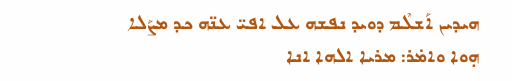ܗܝܕܝܢ ܐܰܫܠܶܡ ܕܘܝܕ ܢܦܫܗ ܥܠ ܐܦܝ̈ ܥܢ̈ܗ ܟܕ ܡܨܰܠܐ ܗ̣ܘܐ ܘܐܡ̇ܪ: ܡܪܝܐ ܐܠܗܐ ܐܢܐ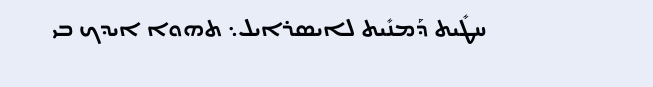ܚܛܺܝܬ ܕܰܡܢܺܝܬ ܠܐܝܣܪܐܝܠ܆ ܬܗܘܐ ܐܝܕܟ ܒܝ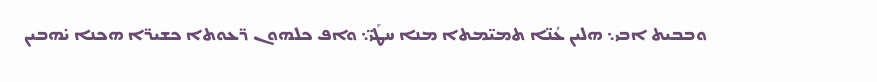ܘܒܒܝܬ ܐܒܝ܆ ܗܠܝܢ ܥܳܢ̈ܐ ܬܡܝ̈ܡܬܐ ܡܢܐ ܚܛܰܝ̈܆ ܘܐܦ ܟܠܗܘܢ ܪ̈ܥܘܬܐ ܟܫܝܪ̈ܐ ܗܟܢܐ ܝ̇ܗܒܝܢ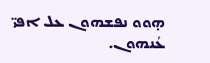ܗ̣ܘܘ ܢܦܫܗܘܢ ܥܠ ܐܦܝ̈ ܥܳܢܗܘܢ.